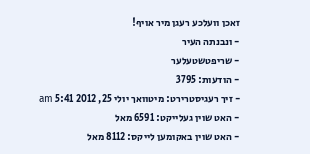זאכן וועלכע רעגן מיר אויף!
- ונבנתה העיר
- שריפטשטעלער
- הודעות: 3795
- זיך רעגיסטרירט: מיטוואך יולי 25, 2012 5:41 am
- האט שוין געלייקט: 6591 מאל
- האט שוין באקומען לייקס: 8112 מאל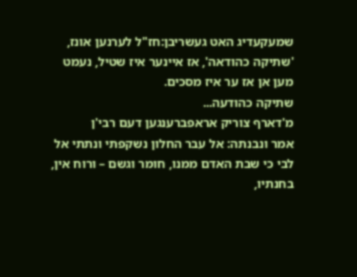שמעקעדיג האט געשריבן:חז"ל לערנען אונז, 'שתיקה כהודאה', אז איינער איז שטיל, נעמט מען אן אז ער איז מסכים.
שתיקה כהודעה...
מ'דארף צוריק אראפברענגען דעם רבי'ן
אמר ונבנתה: אל עבר החלון נשקפתי ונתתי אל לבי כי שבת האדם ממנו, חומר וגשם – ורוח אין, בחנתיו,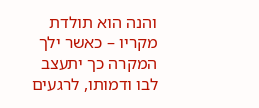והנה הוא תולדת מקריו – כאשר ילך המקרה כך יתעצב לבו ודמותו, לרגעים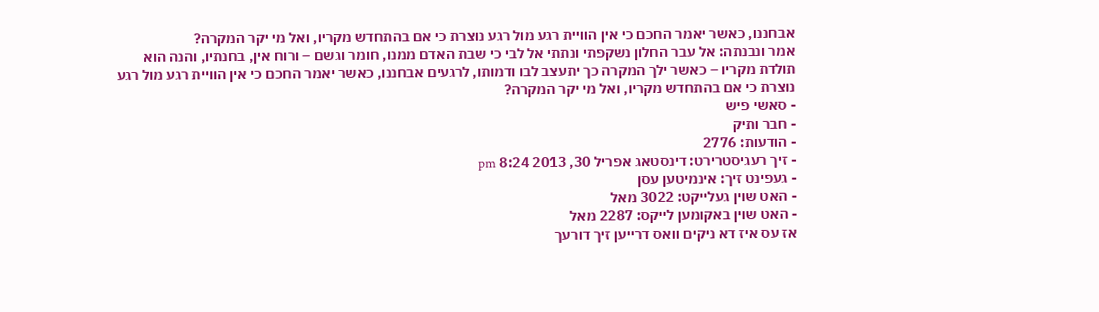אבחננו, כאשר יאמר החכם כי אין הוויית רגע מול רגע נוצרת כי אם בהתחדש מקריו, ואל מי יקר המקרה?
אמר ונבנתה: אל עבר החלון נשקפתי ונתתי אל לבי כי שבת האדם ממנו, חומר וגשם – ורוח אין, בחנתיו, והנה הוא תולדת מקריו – כאשר ילך המקרה כך יתעצב לבו ודמותו, לרגעים אבחננו, כאשר יאמר החכם כי אין הוויית רגע מול רגע נוצרת כי אם בהתחדש מקריו, ואל מי יקר המקרה?
- סאשי פיש
- חבר ותיק
- הודעות: 2776
- זיך רעגיסטרירט: דינסטאג אפריל 30, 2013 8:24 pm
- געפינט זיך: אינמיטען עסן
- האט שוין געלייקט: 3022 מאל
- האט שוין באקומען לייקס: 2287 מאל
אז עס איז דא ניקים וואס דרייען זיך דורעך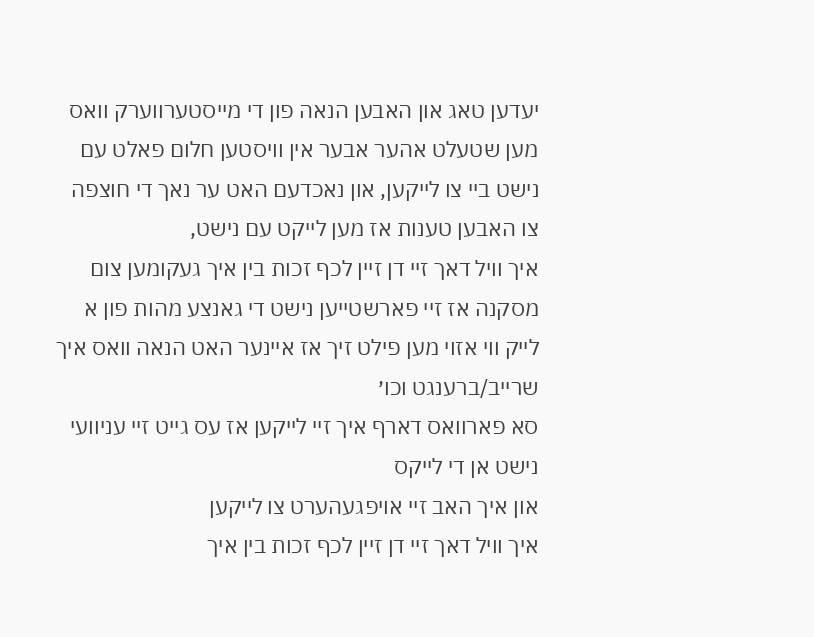יעדען טאג און האבען הנאה פון די מייסטערווערק וואס מען שטעלט אהער אבער אין וויסטען חלום פאלט עם נישט ביי צו לייקען, און נאכדעם האט ער נאך די חוצפה צו האבען טענות אז מען לייקט עם נישט,
איך וויל דאך זיי דן זיין לכף זכות בין איך געקומען צום מסקנה אז זיי פארשטייען נישט די גאנצע מהות פון א לייק ווי אזוי מען פילט זיך אז איינער האט הנאה וואס איך שרייב/ברענגט וכו׳
סא פארוואס דארף איך זיי לייקען אז עס גייט זיי עניוועי נישט אן די לייקס
און איך האב זיי אויפגעהערט צו לייקען
איך וויל דאך זיי דן זיין לכף זכות בין איך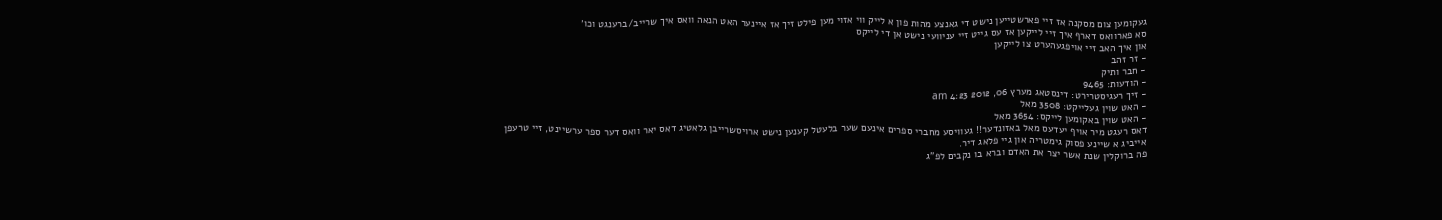געקומען צום מסקנה אז זיי פארשטייען נישט די גאנצע מהות פון א לייק ווי אזוי מען פילט זיך אז איינער האט הנאה וואס איך שרייב/ברענגט וכו׳
סא פארוואס דארף איך זיי לייקען אז עס גייט זיי עניוועי נישט אן די לייקס
און איך האב זיי אויפגעהערט צו לייקען
- זר זהב
- חבר ותיק
- הודעות: 9465
- זיך רעגיסטרירט: דינסטאג מערץ 06, 2012 4:23 am
- האט שוין געלייקט: 3508 מאל
- האט שוין באקומען לייקס: 3654 מאל
דאס רעגט מיר אויף יעדעס מאל באזונדער!! געוויסע מחברי ספרים אינעם שער בלעטל קענען נישט ארויסשרייבן גלאטיג דאס יאר וואס דער ספר ערשיינט, זיי טרעפן אייביג א שיינע פסוק גימטריה און גיי פלאג דיר.
פה ברוקלין שנת אשר יצר את האדם וברא בו נקבים לפ"ג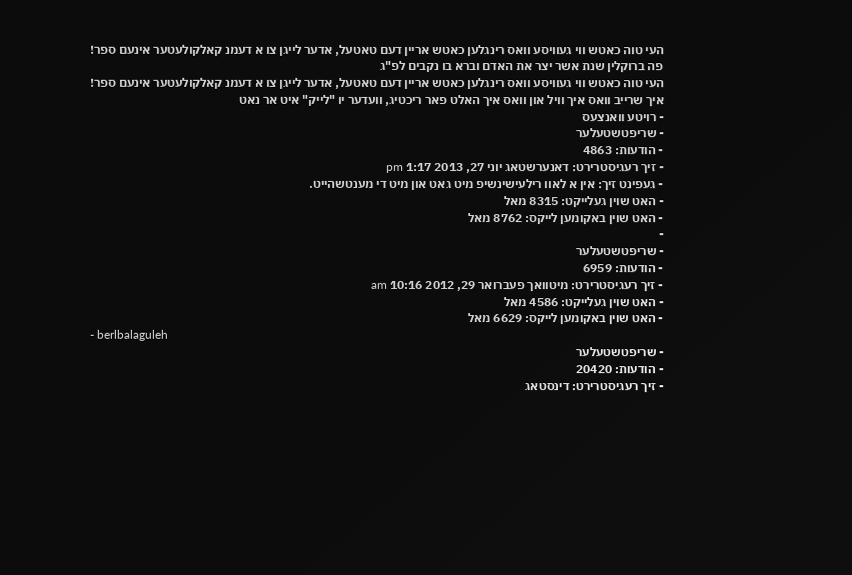העי טוה כאטש ווי געוויסע וואס רינגלען כאטש אריין דעם טאטעל, אדער לייגן צו א דעמנ קאלקולעטער אינעם ספר!
פה ברוקלין שנת אשר יצר את האדם וברא בו נקבים לפ"ג
העי טוה כאטש ווי געוויסע וואס רינגלען כאטש אריין דעם טאטעל, אדער לייגן צו א דעמנ קאלקולעטער אינעם ספר!
איך שרייב וואס איך וויל און וואס איך האלט פאר ריכטיג, וועדער יו "לייק" איט אר נאט
- רויטע וואנצעס
- שריפטשטעלער
- הודעות: 4863
- זיך רעגיסטרירט: דאנערשטאג יוני 27, 2013 1:17 pm
- געפינט זיך: אין א לאוו רילעישינשיפ מיט גאט און מיט די מענטשהייט.
- האט שוין געלייקט: 8315 מאל
- האט שוין באקומען לייקס: 8762 מאל
-
- שריפטשטעלער
- הודעות: 6959
- זיך רעגיסטרירט: מיטוואך פעברואר 29, 2012 10:16 am
- האט שוין געלייקט: 4586 מאל
- האט שוין באקומען לייקס: 6629 מאל
- berlbalaguleh
- שריפטשטעלער
- הודעות: 20420
- זיך רעגיסטרירט: דינסטאג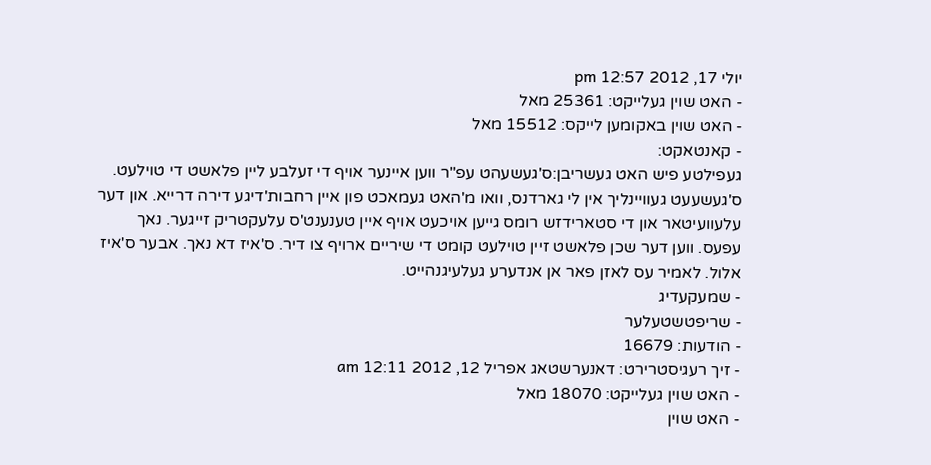יולי 17, 2012 12:57 pm
- האט שוין געלייקט: 25361 מאל
- האט שוין באקומען לייקס: 15512 מאל
- קאנטאקט:
געפילטע פיש האט געשריבן:ס'געשעהט עפ"ר ווען איינער אויף די זעלבע ליין פלאשט די טוילעט.
ס'געשעעט געוויינליך אין לי גארדנס, וואו מ'האט געמאכט פון איין רחבות'דיגע דירה דרייא. און דער עלעוועיטאר און די סטארידזש רומס גייען אויכעט אויף איין טענענט'ס עלעקטריק זייגער. נאך עפעס. ווען דער שכן פלאשט זיין טוילעט קומט די שיריים ארויף צו דיר. ס'איז דא נאך. אבער ס'איז אלול. לאמיר עס לאזן פאר אן אנדערע געלעיגנהייט.
- שמעקעדיג
- שריפטשטעלער
- הודעות: 16679
- זיך רעגיסטרירט: דאנערשטאג אפריל 12, 2012 12:11 am
- האט שוין געלייקט: 18070 מאל
- האט שוין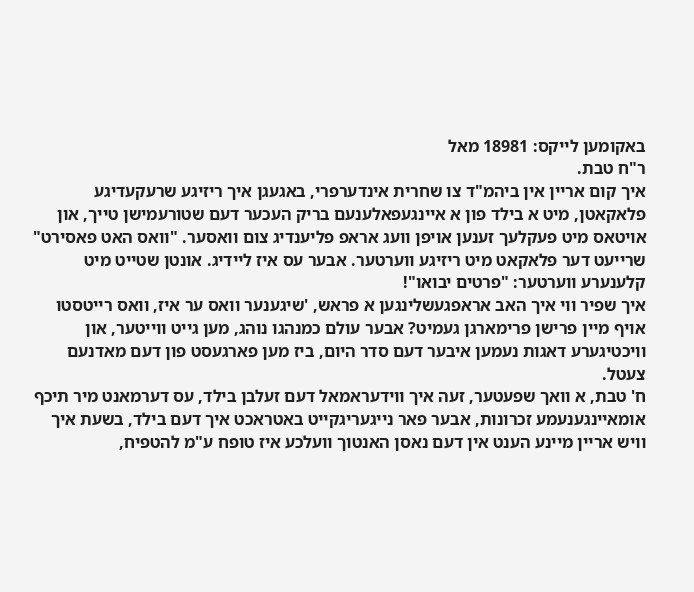באקומען לייקס: 18981 מאל
ר"ח טבת.
איך קום אריין אין ביהמ"ד צו שחרית אינדערפרי, באגעגן איך ריזיגע שרעקעדיגע פלאקאטן, מיט א בילד פון א איינגעפאלענעם בריק העכער דעם שטורעמישן טייך, און אויטאס מיט פעקלעך זענען אויפן וועג אראפ פליענדיג צום וואסער. "וואס האט פאסירט" שרייעט דער פלאקאט מיט ריזיגע ווערטער. אבער עס איז ליידיג. אונטן שטייט מיט קלענערע ווערטער: "פרטים יבואו"!
איך שפיר ווי איך האב אראפגעשלינגען א פראש, 'שיגענער וואס ער איז, וואס רייטסטו אויף מיין פרישן פרימארגן געמיט? אבער עולם כמנהגו נוהג, מען גייט ווייטער, און וויכטיגערע דאגות נעמען איבער דעם סדר היום, ביז מען פארגעסט פון דעם מאדנעם צעטל.
ח' טבת, א וואך שפעטער, זעה איך ווידעראמאל דעם זעלבן בילד, עס דערמאנט מיר תיכף אומאיינגענעמע זכרונות, אבער פאר נייגעריגקייט באטראכט איך דעם בילד, בשעת איך וויש אריין מיינע הענט אין דעם נאסן האנטוך וועלכע איז טופח ע"מ להטפיח,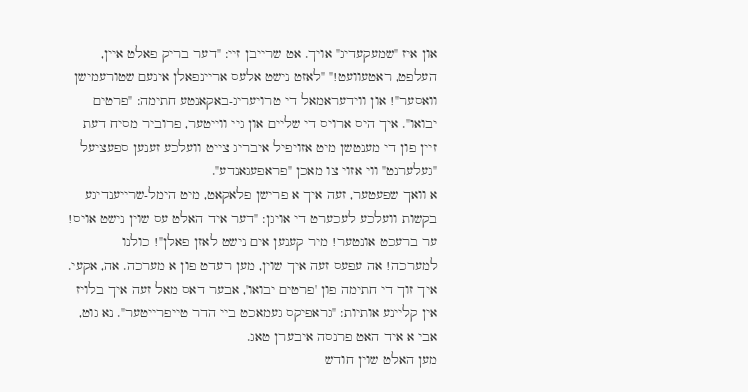און איז "שמעקעדיג" אויך. אט שרייבן זיי: "דער בריק פאלט איין, העלפט, ראטעוועט!" "לאזט נישט אלעס אריינפאלן אינעם שטורעמישן וואסער"! און ווידעראמאל די טרויעריג-באקאנטע חתימה: "פרטים יבואו". איך היס ארויס די שליים און גיי ווייטער, פרוביר מסיח דעת זיין פון די מענטשן מיט אזויפיל איבריג צייט וועלכע זענען ספעציעל "געלערנט" ווי אזוי צו מאכן "פראפעגאנדע".
א וואך שפעטער, זעה איך א פרישן פלאקאט, מיט הימל-שרייענדיגע בקשות וועלכע לעכערט די אויגן: "דער איד האלט עס שוין נישט אויס! ער ברעכט אונטער! מיר קענען אים נישט לאזן פאלן"! כולנו למערכה! אה עפעס זעה איך שוין, מען רעדט פון א מערכה. אה, אקעי. איך זוך די חתימה פון 'פרטים יבואו', אבער דאס מאל זעה איך בלויז אין קליינע אותיות: "גראפיקס געמאכט ביי הדר טייפרייטער". נא גוט, אבי א איד האט פרנסה איבערן טאג.
מען האלט שוין חודש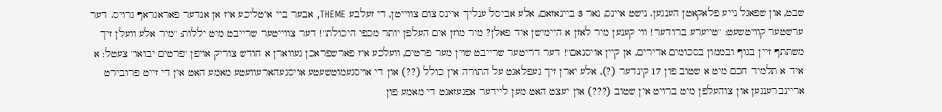שבט, און שפאגל נייע פלאקאטן הענגען. נישט איינס, נאר 3 ביינאזאם, אלע אביסל ענליך איינס צום צווייטן, די זעלבע THEME, אבער ביי איטליכע איז אן אנדער פאראגראף גרויס. דער ערשטער קוויטשעט: "טייערע ברודער! ווי קענען מיר לאזן א היימישן איד פאלן? מיר מוזן אים העלפן יותר מכפי היכולת"! דער צווייטער שרייבט מיט יללות: "מיר אלע וועלן זיך משתתף זיין בגוף ובממון בסכומים אדירים, אן קיין אויסנאם"! דער דריטער שרייבט שוין מער פרטים, וועלכע איז פארשפראכן געווארן א חודש צוריק אויפן "פרטים יבואו" צעטל: א איד א תלמיד חכם מיט א שטוב פון 17 קינדער (?), אלע יארן זיך געפלאגט על התורה אין כולל (??) און די אויסגעמוטשעטע אויסגעהארעוועטע מאמע האט אין די זייט פרובירט אריינברענגען און צוהעלפן מיט ברויט אין שטוב (???) און יעצט האט מען ליידער אפגעזאגט די מאמע פון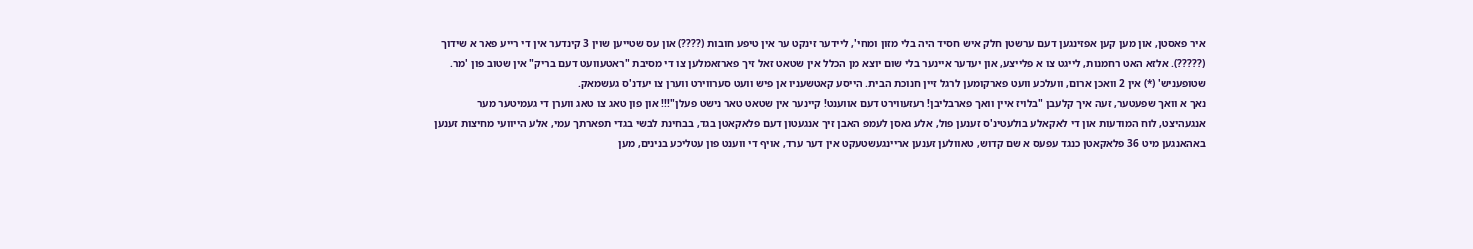איר פאסטן, און מען קען אפזינגען דעם ערשטן חלק איש חסיד היה בלי מזון ומחי', ליידער זינקט ער אין טיפע חובות (????) און עס שטייען שוין 3 קינדער אין די רייע פאר א שידוך (?????). אלזא האט רחמנות, לייגט צו א פלייצע, און יעדער איינער בלי שום יוצא מן הכלל אין שטאט זאל זיך פארזאמלען צו די מסיבת "ראטעוועט דעם בריק" אין שטוב פון 'מר. שטופעניש' (*) אין 2 וואכן ארום, וועלכע וועט פארקומען לרגל זיין חנוכת הבית. הייסע קאטשעניו אן פיש וועט סערווירט ווערן צו יעדנ'ס געשמאק.
נאך א וואך שפעטער, זעה איך קלעבן "בלויז איין וואך פארבליבן! רעזעווירט דעם אווענט! קיינער אין שטאט טאר נישט פעלן"!!! און פון טאג צו טאג ווערן די געמיטער מער אנגעהיצט, לוח המודעות און די לאקאלע בולעטינ'ס זענען פול, אלע גאסן לעמפ האבן זיך אנגעטון דעם פלאקאטן בגד, בבחינת לבשי בגדי תפארתך עמי, אלע הייוועי מחיצות זענען באהאנגען מיט 36 פלאקאטן כנגד עפעס א שם קדוש, טאוולען זענען אריינגעשטעקט אין דער ערד, אויף די ווענט פון עטליכע בנינים, מען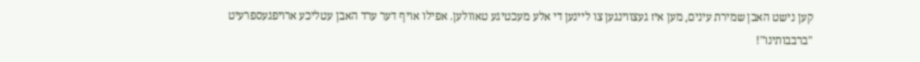קען נישט האבן שמירת עינים, מען איז געצווינגען צו ליינען די אלע מעכטיגע טאוולען. אפילו אויף דער ערד האבן עטליכע ארויפגעספרעיט "ברבבותינו"!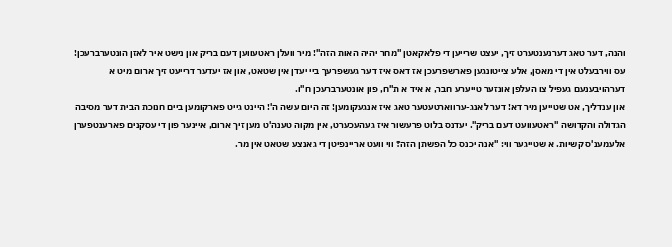והנה, דער טאג דערנענטערט זיך, יעצט שרייען די פלאקאטן "מחר יהיה האות הזה"! מיר וועלן ראטעווען דעם בריק און נישט איר לאזן הונטערברעכן! עס ווירבעלט אין די מאסן, אלע צייטונגען פארשפרעכן אז דאס איז דער געשפרעך ביי יעדן אין שטאט, און אז יעדער דרייעט זיך ארום מיט א דערהויבענעם געפיל צו העלפן אונזער טייערע חבר, א איד א ת"ח, פון אונטערברעכן ח"ו.
און ענדליך, אט שטייען מיר דא! דער לאנג-ערווארטעטער טאג איז אנגעקומען! זה היום עשה ה'! היינט גייט פארקומען ביים חנוכת הבית דער מסיבה הגדולה והקדושה "ראטעוועט דעם בריק". יעדנס בלוט פרעשור איז געהעכערט, אין מקוה טענה'ט מען זיך ארום, איינער פון די עסקנים פארענטפערן אלעמענ'ס קשיות. א שטייגער ווי: "אנה יכנס כל הפשתן הזה? ווי וועט אריינפיטן די גאנצע שטאט אין מר.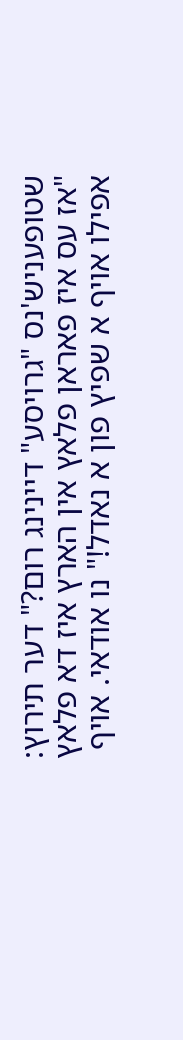שטופעניש'נס "גרויסע" דיינינג רום?" דער תירוץ: "אז עס איז פאראן פלאץ אין הארץ איז דא פלאץ אפילו אויף א שפיץ פון א נאדל!" נו אודאי. אויף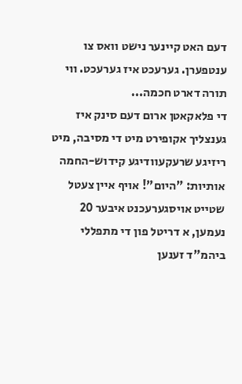דעם האט קיינער נישט וואס צו ענטפערן. גערעכט איז גערעכט. ווי תורה דארט חכמה...
די פלאקאטן ארום דעם סינק איז גענצליך אקופירט מיט די מסיבה, מיט ריזיגע שרעקעוודיגע קידוש-החמה אותיות: "היום"! אויף איין צעטל שטייט אויסגערעכנט איבער 20 נעמען, א דריטל פון די מתפללי ביהמ"ד זענען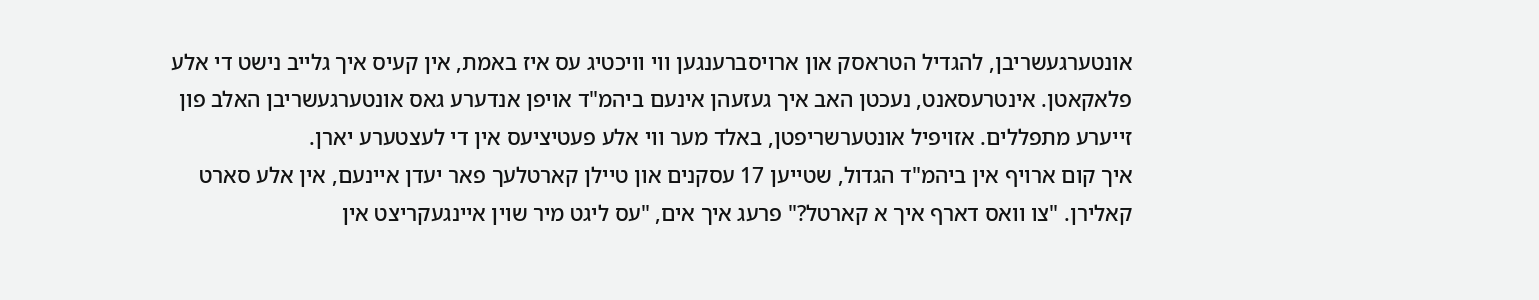אונטערגעשריבן, להגדיל הטראסק און ארויסברענגען ווי וויכטיג עס איז באמת, אין קעיס איך גלייב נישט די אלע פלאקאטן. אינטרעסאנט, נעכטן האב איך געזעהן אינעם ביהמ"ד אויפן אנדערע גאס אונטערגעשריבן האלב פון זייערע מתפללים. אזויפיל אונטערשריפטן, באלד מער ווי אלע פעטיציעס אין די לעצטערע יארן.
איך קום ארויף אין ביהמ"ד הגדול, שטייען 17 עסקנים און טיילן קארטלעך פאר יעדן איינעם, אין אלע סארט קאלירן. "צו וואס דארף איך א קארטל?" פרעג איך אים, "עס ליגט מיר שוין איינגעקריצט אין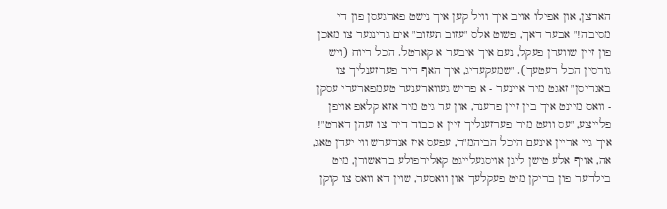הארצן, און אפילו אויב איך וויל קען איך נישט פארגעסן פון די מסיבה!" אבער דאך, פשוט אלס "עזוב תעזוב" אים גרינגער צו מאכן פון זיין שווערן פעקל, נעם איך איבער א קארטל. הכל ריוח (ויש גורסין הכל רעטעך). "שמעקעדיג, איך האף דיר פערזענליך צו באגריסן" זאגט מיר איינער - א פריש געווארענער טעמפארערי עסקן - וואס מיינט איך בין זיין פרענד, און ער גיט מיר אזא קלאפ אויפן פלייצע, "עס וועט מיר פערזענליך זיין א כבוד דיר צו זעהן דארט"!
איך גיי אריין אינעם היכל הביהמ"ד, עפעס איז אנדערש ווי יעדן טאג, אה, אויף אלע טישן ליגן אויסגעלייגט קאלירפולע בראשורן, מיט בילדער פון בריקן מיט פעקלעך און וואסער, שוין דא וואס צו קוקן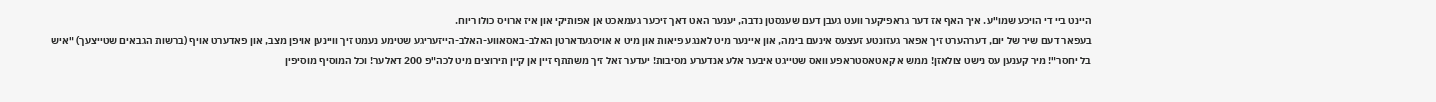היינט ביי די הויכע שמו"ע. איך האף אז דער גראפיקער וועט געבן דעם שענסטן נדבה, יענער האט דאך זיכער געמאכט אן אפותיקי און איז ארויס כולו ריוח.
בעפאר דעם שיר של יום, דערהערט זיך אפאר געזונטע זעצעס אינעם בימה, און איינער מיט לאנגע פיאות און מיט א אויסגעדארטן האלב-באסאווע-האלב-הייזעריגע שטימע נעמט זיך וויינען אויפן מצב, און פאדערט אויף (ברשות הגבאים שטייצעך) "איש בל יחסר"! מיר קענען עס נישט צולאזן! ממש א קאטאסטראפע וואס שטייגט איבער אלע אנדערע מסיבות! יעדער זאל זיך משתתף זיין אן קיין תירוצים מיט לכה"פ 200 דאלער! וכל המוסיף מוסיפין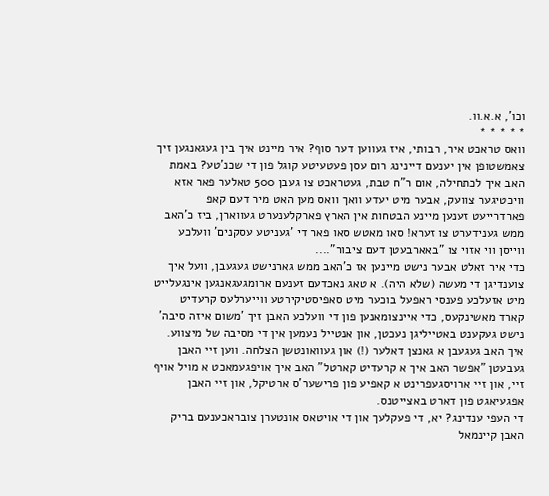וכו', א.א.וו.
* * * * *
וואס טראכט איר, רבותי, איז געווען דער סוף? איר מיינט איך בין געגאנגען זיך צאמשטופן אין יענעם דיינינג רום עסן פעטעיטע קוגל פון די שכנ'טע? באמת האב איך לכתחילה, אום ר"ח טבת, געטראכט צו געבן 500 טאלער פאר אזא וויכטיגער צוועק, אבער מיט יעדע וואך וואס מען האט מיר דעם קאפ פארדרייעט זענען מיינע הבטחות אין הארץ פארקלענערט געווארן, ביז כ'האב ממש גענידערט צו זערא! סאו מאטש סאו פאר די 'געניטע עסקנים' וועלכע ווייסן ווי אזוי צו "באארבעטן דעם ציבור"....
כדי איר זאלט אבער נישט מיינען אז כ'האב ממש גארנישט געגעבן, וועל איך צוענדיגן די מעשה (שלא היה). א טאג נאכדעם זענעם ארומגעגאנגען אינגעלייט מיט אזעלכע פענסי ראפעל בוכער מיט סאפיסטיקירטע ווייערלעס קרעדיט קארד מאשינקעס, כדי איינצומאנען פון די וועלכע האבן זיך 'משום איזה סיבה' נישט געקענט באטייליגן נעכטן, און אנטייל נעמען אין די מסיבה של מיצווע. איך האב געגעבן א גאנצן דאלער (!) און געוואונטשן הצלחה. ווען זיי האבן געבעטן "אפשר האב איך א קרעדיט קארטל" האב איך אויפגעמאכט א מויל אויף זיי, און זיי ארויסגעפרינט א קאפיע פון פרישער'ס ארטיקל, און זיי האבן אפגעיאגט פון דארט באצייטנס.
די העפי ענדינג? יא, די פעקלעך און די אויטאס אונטערן צובראכענעם בריק האבן קיינמאל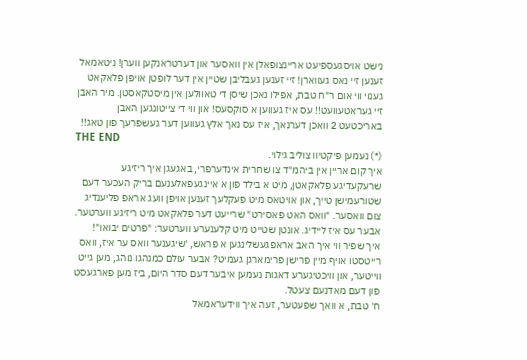נישט אויסגעספיעט אריינצופאלן אין וואסער און דערטראנקען ווערן! ניטאמאל זענען זיי נאס געווארן! זיי זענען געבליבן שטיין אין דער לופטן אויפן פלאקאט גענוי ווי אום ר"ח טבת, אפילו נאכן שיסן די טאוולען אין מיסטקאסטן. מיר האבן זיי געראטעוועט!! עס איז געווען א סוקסעס! און ווי די צייטונגען האבן באריכטעט 2 וואכן דערנאך, איז עס נאך אלץ געווען דער געשפרעך פון טאג!!
THE END
(*) נעמען פיקטיוו צוליב גילוי.
איך קום אריין אין ביהמ"ד צו שחרית אינדערפרי, באגעגן איך ריזיגע שרעקעדיגע פלאקאטן, מיט א בילד פון א איינגעפאלענעם בריק העכער דעם שטורעמישן טייך, און אויטאס מיט פעקלעך זענען אויפן וועג אראפ פליענדיג צום וואסער. "וואס האט פאסירט" שרייעט דער פלאקאט מיט ריזיגע ווערטער. אבער עס איז ליידיג. אונטן שטייט מיט קלענערע ווערטער: "פרטים יבואו"!
איך שפיר ווי איך האב אראפגעשלינגען א פראש, 'שיגענער וואס ער איז, וואס רייטסטו אויף מיין פרישן פרימארגן געמיט? אבער עולם כמנהגו נוהג, מען גייט ווייטער, און וויכטיגערע דאגות נעמען איבער דעם סדר היום, ביז מען פארגעסט פון דעם מאדנעם צעטל.
ח' טבת, א וואך שפעטער, זעה איך ווידעראמאל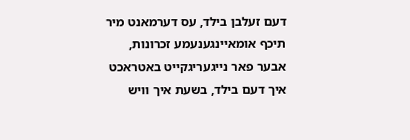דעם זעלבן בילד, עס דערמאנט מיר תיכף אומאיינגענעמע זכרונות, אבער פאר נייגעריגקייט באטראכט איך דעם בילד, בשעת איך וויש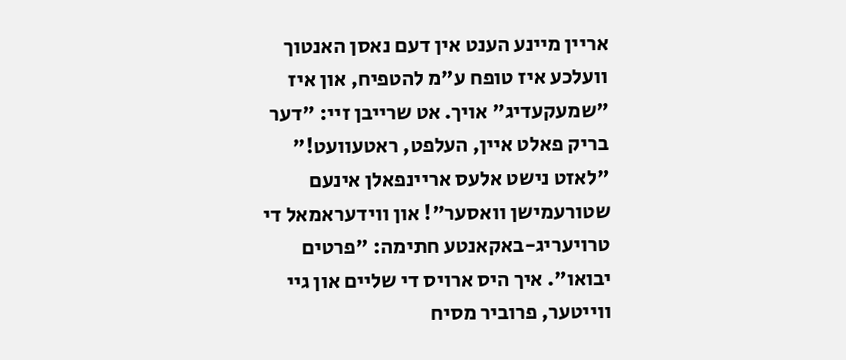אריין מיינע הענט אין דעם נאסן האנטוך וועלכע איז טופח ע"מ להטפיח, און איז "שמעקעדיג" אויך. אט שרייבן זיי: "דער בריק פאלט איין, העלפט, ראטעוועט!" "לאזט נישט אלעס אריינפאלן אינעם שטורעמישן וואסער"! און ווידעראמאל די טרויעריג-באקאנטע חתימה: "פרטים יבואו". איך היס ארויס די שליים און גיי ווייטער, פרוביר מסיח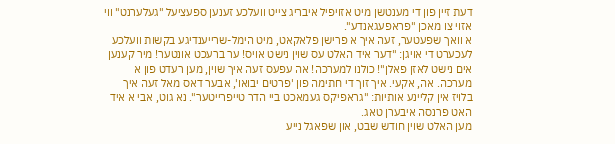דעת זיין פון די מענטשן מיט אזויפיל איבריג צייט וועלכע זענען ספעציעל "געלערנט" ווי אזוי צו מאכן "פראפעגאנדע".
א וואך שפעטער, זעה איך א פרישן פלאקאט, מיט הימל-שרייענדיגע בקשות וועלכע לעכערט די אויגן: "דער איד האלט עס שוין נישט אויס! ער ברעכט אונטער! מיר קענען אים נישט לאזן פאלן"! כולנו למערכה! אה עפעס זעה איך שוין, מען רעדט פון א מערכה. אה, אקעי. איך זוך די חתימה פון 'פרטים יבואו', אבער דאס מאל זעה איך בלויז אין קליינע אותיות: "גראפיקס געמאכט ביי הדר טייפרייטער". נא גוט, אבי א איד האט פרנסה איבערן טאג.
מען האלט שוין חודש שבט, און שפאגל נייע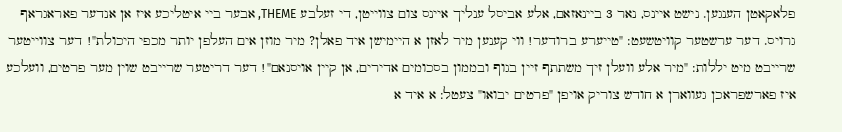פלאקאטן הענגען. נישט איינס, נאר 3 ביינאזאם, אלע אביסל ענליך איינס צום צווייטן, די זעלבע THEME, אבער ביי איטליכע איז אן אנדער פאראגראף גרויס. דער ערשטער קוויטשעט: "טייערע ברודער! ווי קענען מיר לאזן א היימישן איד פאלן? מיר מוזן אים העלפן יותר מכפי היכולת"! דער צווייטער שרייבט מיט יללות: "מיר אלע וועלן זיך משתתף זיין בגוף ובממון בסכומים אדירים, אן קיין אויסנאם"! דער דריטער שרייבט שוין מער פרטים, וועלכע איז פארשפראכן געווארן א חודש צוריק אויפן "פרטים יבואו" צעטל: א איד א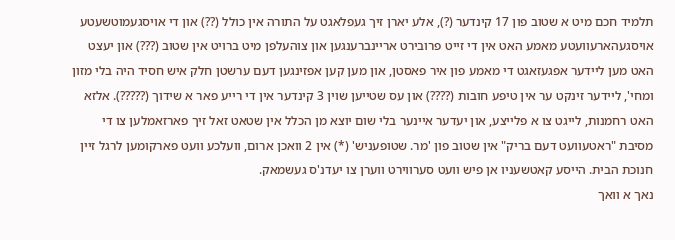תלמיד חכם מיט א שטוב פון 17 קינדער (?), אלע יארן זיך געפלאגט על התורה אין כולל (??) און די אויסגעמוטשעטע אויסגעהארעוועטע מאמע האט אין די זייט פרובירט אריינברענגען און צוהעלפן מיט ברויט אין שטוב (???) און יעצט האט מען ליידער אפגעזאגט די מאמע פון איר פאסטן, און מען קען אפזינגען דעם ערשטן חלק איש חסיד היה בלי מזון ומחי', ליידער זינקט ער אין טיפע חובות (????) און עס שטייען שוין 3 קינדער אין די רייע פאר א שידוך (?????). אלזא האט רחמנות, לייגט צו א פלייצע, און יעדער איינער בלי שום יוצא מן הכלל אין שטאט זאל זיך פארזאמלען צו די מסיבת "ראטעוועט דעם בריק" אין שטוב פון 'מר. שטופעניש' (*) אין 2 וואכן ארום, וועלכע וועט פארקומען לרגל זיין חנוכת הבית. הייסע קאטשעניו אן פיש וועט סערווירט ווערן צו יעדנ'ס געשמאק.
נאך א וואך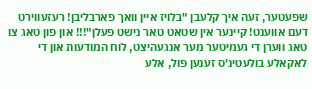שפעטער, זעה איך קלעבן "בלויז איין וואך פארבליבן! רעזעווירט דעם אווענט! קיינער אין שטאט טאר נישט פעלן"!!! און פון טאג צו טאג ווערן די געמיטער מער אנגעהיצט, לוח המודעות און די לאקאלע בולעטינ'ס זענען פול, אלע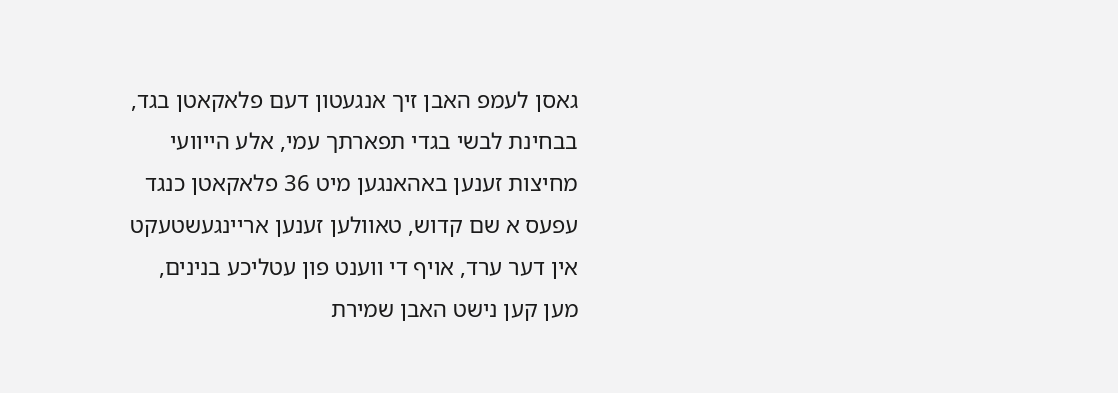גאסן לעמפ האבן זיך אנגעטון דעם פלאקאטן בגד, בבחינת לבשי בגדי תפארתך עמי, אלע הייוועי מחיצות זענען באהאנגען מיט 36 פלאקאטן כנגד עפעס א שם קדוש, טאוולען זענען אריינגעשטעקט אין דער ערד, אויף די ווענט פון עטליכע בנינים, מען קען נישט האבן שמירת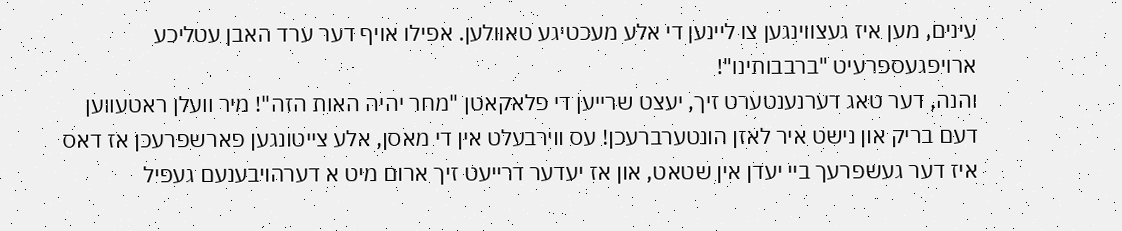עינים, מען איז געצווינגען צו ליינען די אלע מעכטיגע טאוולען. אפילו אויף דער ערד האבן עטליכע ארויפגעספרעיט "ברבבותינו"!
והנה, דער טאג דערנענטערט זיך, יעצט שרייען די פלאקאטן "מחר יהיה האות הזה"! מיר וועלן ראטעווען דעם בריק און נישט איר לאזן הונטערברעכן! עס ווירבעלט אין די מאסן, אלע צייטונגען פארשפרעכן אז דאס איז דער געשפרעך ביי יעדן אין שטאט, און אז יעדער דרייעט זיך ארום מיט א דערהויבענעם געפיל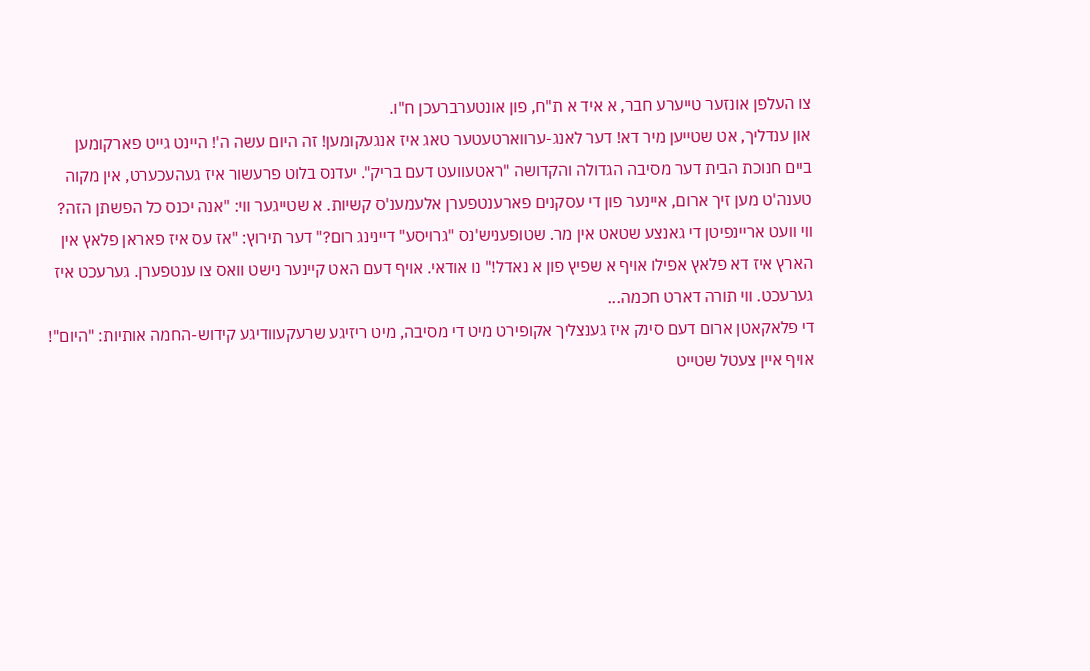צו העלפן אונזער טייערע חבר, א איד א ת"ח, פון אונטערברעכן ח"ו.
און ענדליך, אט שטייען מיר דא! דער לאנג-ערווארטעטער טאג איז אנגעקומען! זה היום עשה ה'! היינט גייט פארקומען ביים חנוכת הבית דער מסיבה הגדולה והקדושה "ראטעוועט דעם בריק". יעדנס בלוט פרעשור איז געהעכערט, אין מקוה טענה'ט מען זיך ארום, איינער פון די עסקנים פארענטפערן אלעמענ'ס קשיות. א שטייגער ווי: "אנה יכנס כל הפשתן הזה? ווי וועט אריינפיטן די גאנצע שטאט אין מר. שטופעניש'נס "גרויסע" דיינינג רום?" דער תירוץ: "אז עס איז פאראן פלאץ אין הארץ איז דא פלאץ אפילו אויף א שפיץ פון א נאדל!" נו אודאי. אויף דעם האט קיינער נישט וואס צו ענטפערן. גערעכט איז גערעכט. ווי תורה דארט חכמה...
די פלאקאטן ארום דעם סינק איז גענצליך אקופירט מיט די מסיבה, מיט ריזיגע שרעקעוודיגע קידוש-החמה אותיות: "היום"! אויף איין צעטל שטייט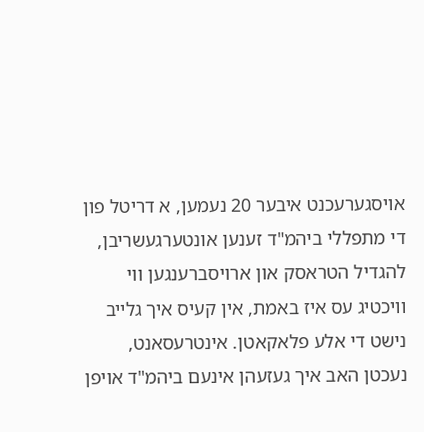אויסגערעכנט איבער 20 נעמען, א דריטל פון די מתפללי ביהמ"ד זענען אונטערגעשריבן, להגדיל הטראסק און ארויסברענגען ווי וויכטיג עס איז באמת, אין קעיס איך גלייב נישט די אלע פלאקאטן. אינטרעסאנט, נעכטן האב איך געזעהן אינעם ביהמ"ד אויפן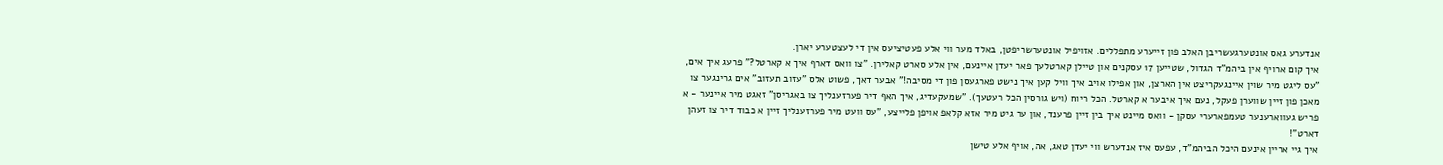אנדערע גאס אונטערגעשריבן האלב פון זייערע מתפללים. אזויפיל אונטערשריפטן, באלד מער ווי אלע פעטיציעס אין די לעצטערע יארן.
איך קום ארויף אין ביהמ"ד הגדול, שטייען 17 עסקנים און טיילן קארטלעך פאר יעדן איינעם, אין אלע סארט קאלירן. "צו וואס דארף איך א קארטל?" פרעג איך אים, "עס ליגט מיר שוין איינגעקריצט אין הארצן, און אפילו אויב איך וויל קען איך נישט פארגעסן פון די מסיבה!" אבער דאך, פשוט אלס "עזוב תעזוב" אים גרינגער צו מאכן פון זיין שווערן פעקל, נעם איך איבער א קארטל. הכל ריוח (ויש גורסין הכל רעטעך). "שמעקעדיג, איך האף דיר פערזענליך צו באגריסן" זאגט מיר איינער - א פריש געווארענער טעמפארערי עסקן - וואס מיינט איך בין זיין פרענד, און ער גיט מיר אזא קלאפ אויפן פלייצע, "עס וועט מיר פערזענליך זיין א כבוד דיר צו זעהן דארט"!
איך גיי אריין אינעם היכל הביהמ"ד, עפעס איז אנדערש ווי יעדן טאג, אה, אויף אלע טישן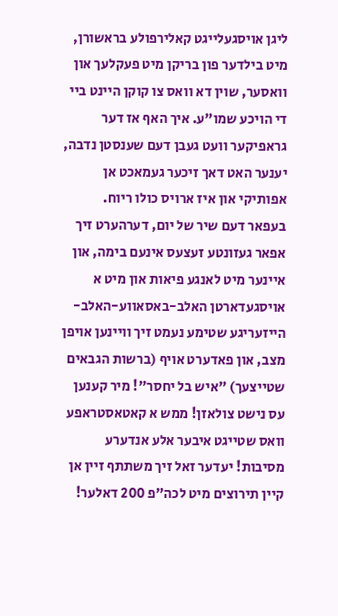ליגן אויסגעלייגט קאלירפולע בראשורן, מיט בילדער פון בריקן מיט פעקלעך און וואסער, שוין דא וואס צו קוקן היינט ביי די הויכע שמו"ע. איך האף אז דער גראפיקער וועט געבן דעם שענסטן נדבה, יענער האט דאך זיכער געמאכט אן אפותיקי און איז ארויס כולו ריוח.
בעפאר דעם שיר של יום, דערהערט זיך אפאר געזונטע זעצעס אינעם בימה, און איינער מיט לאנגע פיאות און מיט א אויסגעדארטן האלב-באסאווע-האלב-הייזעריגע שטימע נעמט זיך וויינען אויפן מצב, און פאדערט אויף (ברשות הגבאים שטייצעך) "איש בל יחסר"! מיר קענען עס נישט צולאזן! ממש א קאטאסטראפע וואס שטייגט איבער אלע אנדערע מסיבות! יעדער זאל זיך משתתף זיין אן קיין תירוצים מיט לכה"פ 200 דאלער!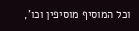וכל המוסיף מוסיפין וכו',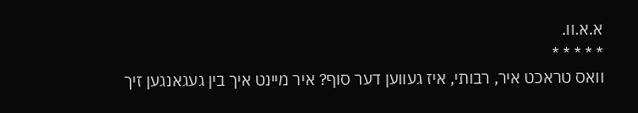א.א.וו.
* * * * *
וואס טראכט איר, רבותי, איז געווען דער סוף? איר מיינט איך בין געגאנגען זיך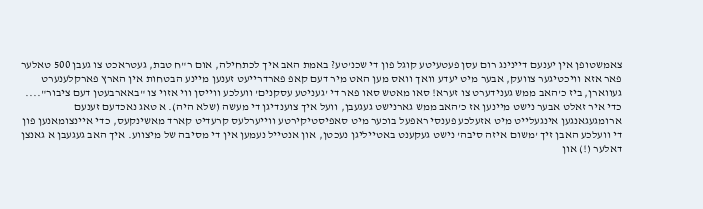צאמשטופן אין יענעם דיינינג רום עסן פעטעיטע קוגל פון די שכנ'טע? באמת האב איך לכתחילה, אום ר"ח טבת, געטראכט צו געבן 500 טאלער פאר אזא וויכטיגער צוועק, אבער מיט יעדע וואך וואס מען האט מיר דעם קאפ פארדרייעט זענען מיינע הבטחות אין הארץ פארקלענערט געווארן, ביז כ'האב ממש גענידערט צו זערא! סאו מאטש סאו פאר די 'געניטע עסקנים' וועלכע ווייסן ווי אזוי צו "באארבעטן דעם ציבור"....
כדי איר זאלט אבער נישט מיינען אז כ'האב ממש גארנישט געגעבן, וועל איך צוענדיגן די מעשה (שלא היה). א טאג נאכדעם זענעם ארומגעגאנגען אינגעלייט מיט אזעלכע פענסי ראפעל בוכער מיט סאפיסטיקירטע ווייערלעס קרעדיט קארד מאשינקעס, כדי איינצומאנען פון די וועלכע האבן זיך 'משום איזה סיבה' נישט געקענט באטייליגן נעכטן, און אנטייל נעמען אין די מסיבה של מיצווע. איך האב געגעבן א גאנצן דאלער (!) און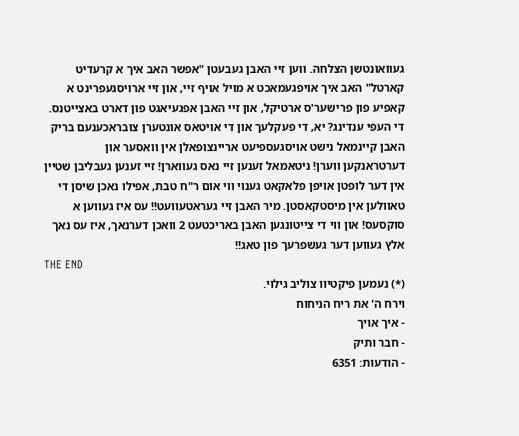געוואונטשן הצלחה. ווען זיי האבן געבעטן "אפשר האב איך א קרעדיט קארטל" האב איך אויפגעמאכט א מויל אויף זיי, און זיי ארויסגעפרינט א קאפיע פון פרישער'ס ארטיקל, און זיי האבן אפגעיאגט פון דארט באצייטנס.
די העפי ענדינג? יא, די פעקלעך און די אויטאס אונטערן צובראכענעם בריק האבן קיינמאל נישט אויסגעספיעט אריינצופאלן אין וואסער און דערטראנקען ווערן! ניטאמאל זענען זיי נאס געווארן! זיי זענען געבליבן שטיין אין דער לופטן אויפן פלאקאט גענוי ווי אום ר"ח טבת, אפילו נאכן שיסן די טאוולען אין מיסטקאסטן. מיר האבן זיי געראטעוועט!! עס איז געווען א סוקסעס! און ווי די צייטונגען האבן באריכטעט 2 וואכן דערנאך, איז עס נאך אלץ געווען דער געשפרעך פון טאג!!
THE END
(*) נעמען פיקטיוו צוליב גילוי.
וירח ה' את ריח הניחוח
- איך אויך
- חבר ותיק
- הודעות: 6351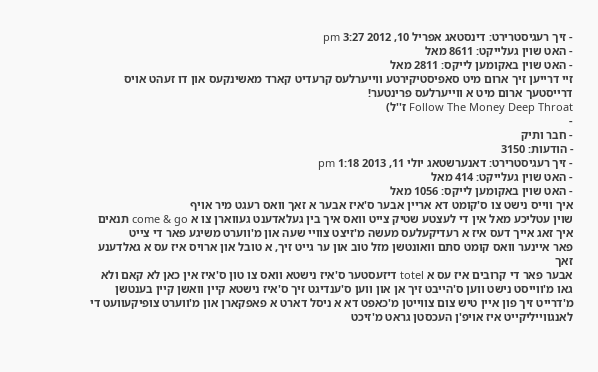- זיך רעגיסטרירט: דינסטאג אפריל 10, 2012 3:27 pm
- האט שוין געלייקט: 8611 מאל
- האט שוין באקומען לייקס: 2811 מאל
זיי דרייען זיך ארום מיט סאפיסטיקירטע ווייערלעס קרעדיט קארד מאשינקעס און דו זעהט אויס דרייסטעך ארום מיט א ווייערלעס פרינטער!
Follow The Money Deep Throat ז''ל)
-
- חבר ותיק
- הודעות: 3150
- זיך רעגיסטרירט: דאנערשטאג יולי 11, 2013 1:18 pm
- האט שוין געלייקט: 414 מאל
- האט שוין באקומען לייקס: 1056 מאל
איך ווייס נישט צו ס'קומט דא אריין אבער ס'איז אבער א זאך וואס רעגט מיר אויף
שוין עטליכע מאל אין די לעצטע שטיק צייט וואס איך בין געלאדענט געווארן צו א come & go תנאים איך זאג אייך דעס איז א רעדיקעלעס מעשה מ'זיצט צוויי שעה און מ'ווערט משיגע פאר די צייט
פאר איינער וואס קומט סתם וואונטשן מזל טוב און ער גייט זיך, א טובל און ארויס איז עס א גאלדענע זאך
אבער פאר די קרובים איז עס א totel דיזעסטער ס'איז נישטא וואס צו טון ס'איז אין כאן לא קאם ולא גאו מ'ווייסט נישט ווען ס'הייבט זיך אן און ווען ס'ענדיגט זיך ס'איז נישטא קיין וואשן קיין בענטשן מ'דרייט זיך פון איין טיש צום צווייטן מ'כאפט דא א ניסל דארט א פאפקארן און מ'ווערט צופיקעוועט די לאנגווייליקייט איז אויפ'ן העכסטן גראט מ'זיכט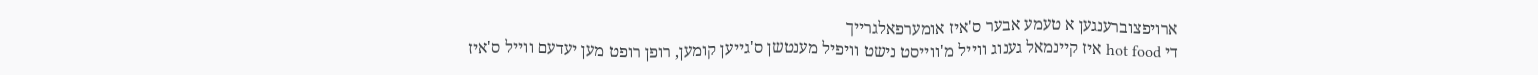ארויפצוברענגען א טעמע אבער ס'איז אומערפאלגרייך
די hot food איז קיינמאל גענוג ווייל מ'ווייסט נישט וויפיל מענטשן ס'גייען קומען, רופן רופט מען יעדעם ווייל ס'איז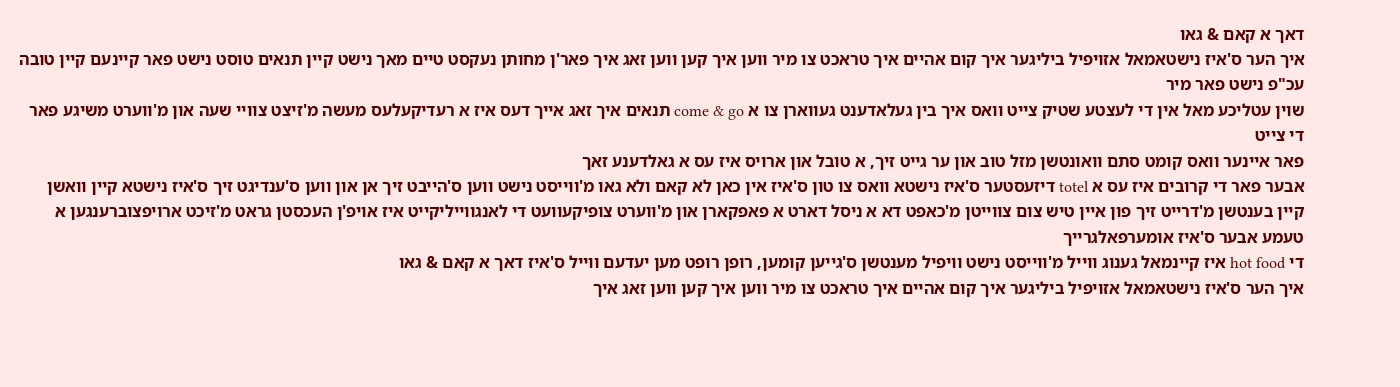דאך א קאם & גאו
איך הער ס'איז נישטאמאל אזויפיל ביליגער איך קום אהיים איך טראכט צו מיר ווען איך קען ווען זאג איך פאר'ן מחותן נעקסט טיים מאך נישט קיין תנאים טוסט נישט פאר קיינעם קיין טובה עכ"פ נישט פאר מיר
שוין עטליכע מאל אין די לעצטע שטיק צייט וואס איך בין געלאדענט געווארן צו א come & go תנאים איך זאג אייך דעס איז א רעדיקעלעס מעשה מ'זיצט צוויי שעה און מ'ווערט משיגע פאר די צייט
פאר איינער וואס קומט סתם וואונטשן מזל טוב און ער גייט זיך, א טובל און ארויס איז עס א גאלדענע זאך
אבער פאר די קרובים איז עס א totel דיזעסטער ס'איז נישטא וואס צו טון ס'איז אין כאן לא קאם ולא גאו מ'ווייסט נישט ווען ס'הייבט זיך אן און ווען ס'ענדיגט זיך ס'איז נישטא קיין וואשן קיין בענטשן מ'דרייט זיך פון איין טיש צום צווייטן מ'כאפט דא א ניסל דארט א פאפקארן און מ'ווערט צופיקעוועט די לאנגווייליקייט איז אויפ'ן העכסטן גראט מ'זיכט ארויפצוברענגען א טעמע אבער ס'איז אומערפאלגרייך
די hot food איז קיינמאל גענוג ווייל מ'ווייסט נישט וויפיל מענטשן ס'גייען קומען, רופן רופט מען יעדעם ווייל ס'איז דאך א קאם & גאו
איך הער ס'איז נישטאמאל אזויפיל ביליגער איך קום אהיים איך טראכט צו מיר ווען איך קען ווען זאג איך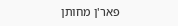פאר'ן מחותן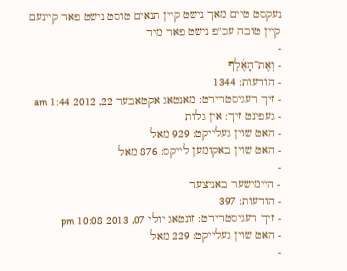נעקסט טיים מאך נישט קיין תנאים טוסט נישט פאר קיינעם קיין טובה עכ"פ נישט פאר מיר
-
- וְאֶת־הָאֶ֜לֶף
- הודעות: 1344
- זיך רעגיסטרירט: מאנטאג אקטאבער 22, 2012 1:44 am
- געפינט זיך: אין גלות
- האט שוין געלייקט: 929 מאל
- האט שוין באקומען לייקס: 876 מאל
-
- היימישער באניצער
- הודעות: 397
- זיך רעגיסטרירט: זונטאג יולי 07, 2013 10:08 pm
- האט שוין געלייקט: 229 מאל
-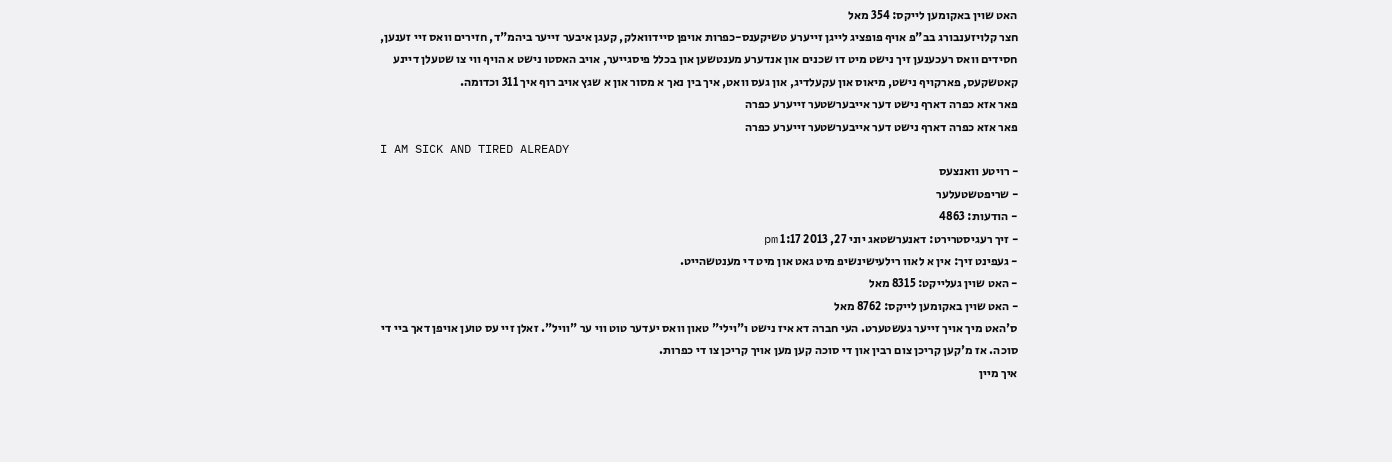האט שוין באקומען לייקס: 354 מאל
חצר קלויזענבורג בב"פ אויף פופציג לייגן זייערע טשיקענס-כפרות אויפן סיידוואלק, קעגן איבער זייער ביהמ"ד, חזירים וואס זיי זענען, חסידים וואס רעכענען זיך נישט מיט דו שכנים און אנדערע מענטשען און בכלל פיסגייער, אויב האסטו נישט א הויף ווי צו שטעלן דיינע קאטשקעס, פארקויף נישט, מיאוס און עקעלדיג, און געס וואט, איך בין נאך א מסור און א שגץ אויב רוף איך 311 וכדומה.
פאר אזא כפרה דארף נישט דער אייבערשטער זייערע כפרה
פאר אזא כפרה דארף נישט דער אייבערשטער זייערע כפרה
I AM SICK AND TIRED ALREADY
- רויטע וואנצעס
- שריפטשטעלער
- הודעות: 4863
- זיך רעגיסטרירט: דאנערשטאג יוני 27, 2013 1:17 pm
- געפינט זיך: אין א לאוו רילעישינשיפ מיט גאט און מיט די מענטשהייט.
- האט שוין געלייקט: 8315 מאל
- האט שוין באקומען לייקס: 8762 מאל
ס'האט מיך אויך זייער געשטערט. העי חברה דא איז נישט ו"וילי" טאון וואס יעדער טוט ווי ער "וויל". זאלן זיי עס טוען אויפן דאך ביי די סוכה. אז מ'קען קריכן צום רבין און די סוכה קען מען אויך קריכן צו די כפרות.
איך מיין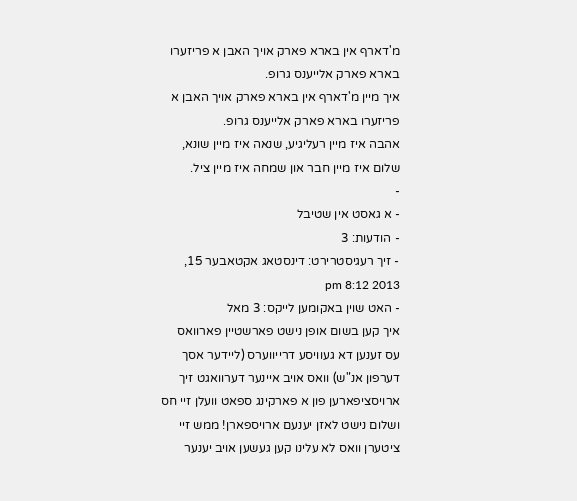מ'דארף אין בארא פארק אויך האבן א פריזערו בארא פארק אלייענס גרופ.
איך מיין מ'דארף אין בארא פארק אויך האבן א פריזערו בארא פארק אלייענס גרופ.
אהבה איז מיין רעליגיע, שנאה איז מיין שונא, שלום איז מיין חבר און שמחה איז מיין ציל.
-
- א גאסט אין שטיבל
- הודעות: 3
- זיך רעגיסטרירט: דינסטאג אקטאבער 15, 2013 8:12 pm
- האט שוין באקומען לייקס: 3 מאל
איך קען בשום אופן נישט פארשטיין פארוואס עס זענען דא געוויסע דרייווערס (ליידער אסך דערפון אנ"ש) וואס אויב איינער דערוואגט זיך ארויסציפארען פון א פארקינג ספאט וועלן זיי חס ושלום נישט לאזן יענעם ארויספארן! ממש זיי ציטערן וואס לא עלינו קען געשען אויב יענער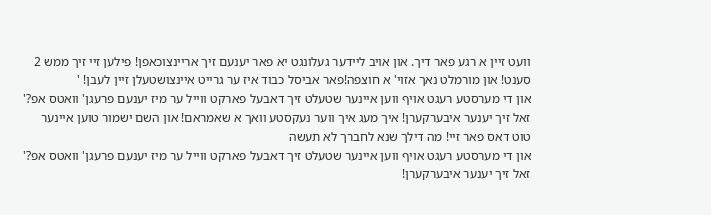וועט זיין א רגע פאר דיך. און אויב ליידער געלונגט יא פאר יענעם זיך אריינצוכאפן! פילען זיי זיך ממש 2 סענט! און מורמלט נאך אזוי' א חוצפה!פאר אביסל כבוד איז ער גרייט איינצושטעלן זיין לעבן! '
און די מערסטע רעגט אויף ווען איינער שטעלט זיך דאבעל פארקט ווייל ער מיז יענעם פרעגן' וואטס אפ?' זאל זיך יענער איבערקערן! איך מעג איך ווער נעקסטע וואך א שאמראם! און השם ישמור טוען איינער טוט דאס פאר זיי! מה דילך שנא לחברך לא תעשה
און די מערסטע רעגט אויף ווען איינער שטעלט זיך דאבעל פארקט ווייל ער מיז יענעם פרעגן' וואטס אפ?' זאל זיך יענער איבערקערן!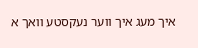איך מעג איך ווער נעקסטע וואך א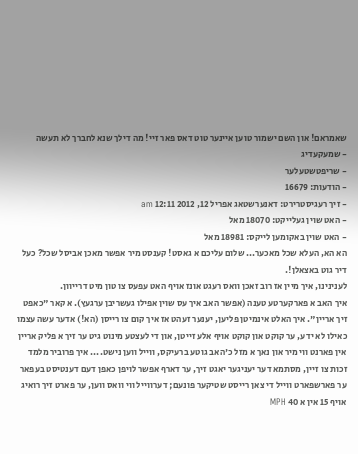שאמראם! און השם ישמור טוען איינער טוט דאס פאר זיי! מה דילך שנא לחברך לא תעשה
- שמעקעדיג
- שריפטשטעלער
- הודעות: 16679
- זיך רעגיסטרירט: דאנערשטאג אפריל 12, 2012 12:11 am
- האט שוין געלייקט: 18070 מאל
- האט שוין באקומען לייקס: 18981 מאל
הא הא, העלא שכל מאכער... שלום עליכם א גאסט! קענסט מיר אפשר מאכן אביסל שכל? כעל דיר גוט באצאלן!.
לענינינו, איך מיין אז רוב זאכן וואס רעגט אונז אויף האט עפעס צו טון מיט דרייוון.
איך האב א פארקערטע טענה (אפשר האב איך עס שוין אפילו געשריבן ערגעץ). א קאר "כאפט זיך אריין". איך האלט אינמיטן פליען, יענער זעהט אז איך קום צו רייסן (הא!) אדער עשה עצמו כאילו לא ידע, ער קוקט און קוקט אויף אלע זייטן, און די לעצטע מינוט גיט ער זיך א פליק אריין אין פארנט ווי מיר און נאך א מזל כ'האב גוטע ברעיקס, ווייל ווען נישט.... איך פרוביר מלמד זכות צו זיין, מסתמא דער יעניגער יאגט זיך, ער דארף אפשר לויפן כאפן דעם דענטיסט בעפאר ער פארשפארט ווייל די צאן רייסט שטיקער פונעם; דערווייל ווי וואס ווען, ער פארט זיך רואיג אויף 15 אין א 40 MPH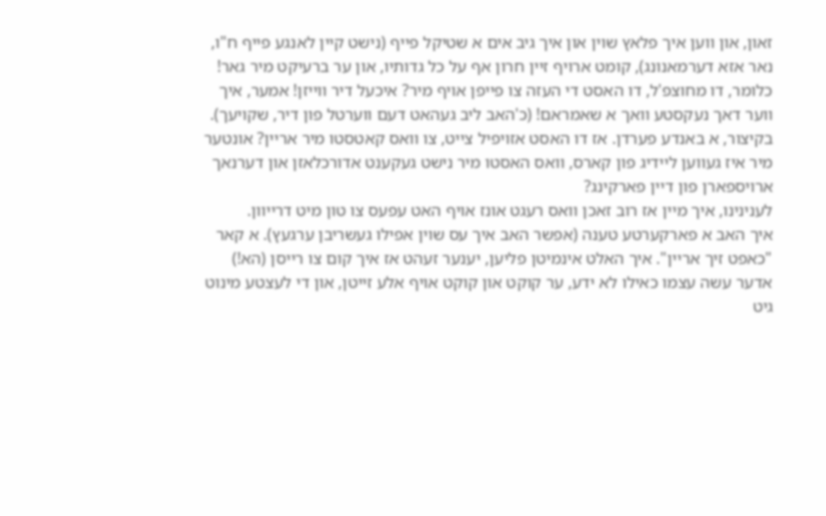זאון, און ווען איך פלאץ שוין און איך גיב אים א שטיקל פייף (נישט קיין לאנגע פייף ח"ו, נאר אזא דערמאנונג), קומט ארויף זיין חרון אף על כל גדותיו, און ער ברעיקט מיר גאר! כלומר, דו מחוצפ'ל, דו האסט די העזה צו פייפן אויף מיר? איכעל דיר ווייזן! אמער, איך ווער דאך נעקסטע וואך א שאמראם! (כ'האב ליב געהאט דעם ווערטל פון דיר, שקויעך). בקיצור, א באנדע פערדן. אז דו האסט אזויפיל צייט, צו וואס קאטסטו מיר אריין? אונטער מיר איז געווען ליידיג פון קארס, וואס האסטו מיר נישט געקענט אדורכלאזן און דערנאך ארויספארן פון דיין פארקינג?
לענינינו, איך מיין אז רוב זאכן וואס רעגט אונז אויף האט עפעס צו טון מיט דרייוון.
איך האב א פארקערטע טענה (אפשר האב איך עס שוין אפילו געשריבן ערגעץ). א קאר "כאפט זיך אריין". איך האלט אינמיטן פליען, יענער זעהט אז איך קום צו רייסן (הא!) אדער עשה עצמו כאילו לא ידע, ער קוקט און קוקט אויף אלע זייטן, און די לעצטע מינוט גיט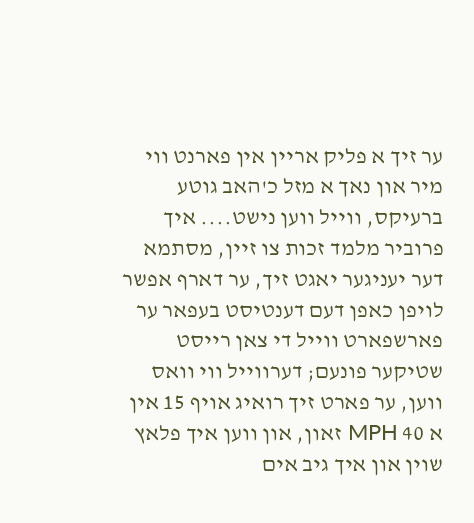ער זיך א פליק אריין אין פארנט ווי מיר און נאך א מזל כ'האב גוטע ברעיקס, ווייל ווען נישט.... איך פרוביר מלמד זכות צו זיין, מסתמא דער יעניגער יאגט זיך, ער דארף אפשר לויפן כאפן דעם דענטיסט בעפאר ער פארשפארט ווייל די צאן רייסט שטיקער פונעם; דערווייל ווי וואס ווען, ער פארט זיך רואיג אויף 15 אין א 40 MPH זאון, און ווען איך פלאץ שוין און איך גיב אים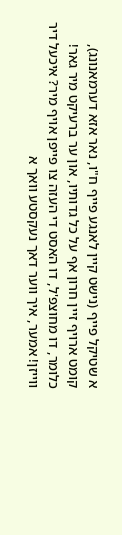א שטיקל פייף (נישט קיין לאנגע פייף ח"ו, נאר אזא דערמאנונג), קומט ארויף זיין חרון אף על כל גדותיו, און ער ברעיקט מיר גאר! כלומר, דו מחוצפ'ל, דו האסט די העזה צו פייפן אויף מיר? איכעל דיר ווייזן! אמער, איך ווער דאך נעקסטע וואך א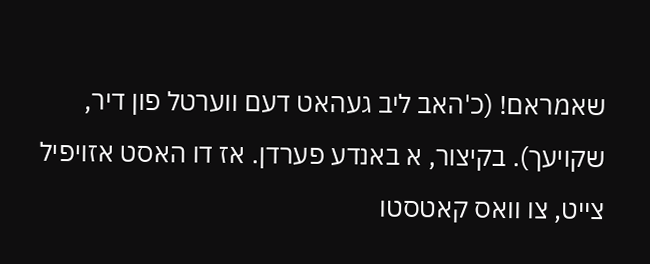שאמראם! (כ'האב ליב געהאט דעם ווערטל פון דיר, שקויעך). בקיצור, א באנדע פערדן. אז דו האסט אזויפיל צייט, צו וואס קאטסטו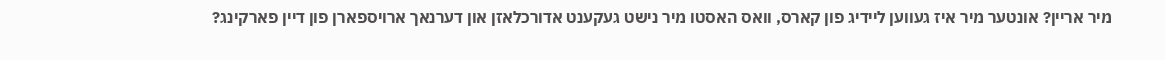מיר אריין? אונטער מיר איז געווען ליידיג פון קארס, וואס האסטו מיר נישט געקענט אדורכלאזן און דערנאך ארויספארן פון דיין פארקינג?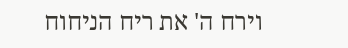וירח ה' את ריח הניחוח